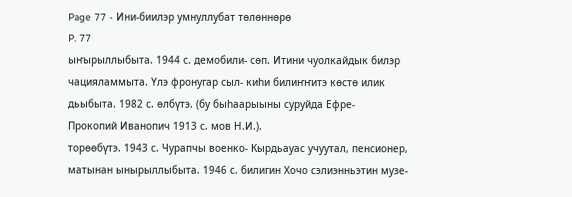Page 77 - Ини-биилэр умнуллубат төлөннөрө
P. 77
ыҥырыллыбыта. 1944 с. демобили- сөп. Итини чуолкайдык билэр
чацияламмыта. Үлэ фронугар сыл- киһи билиҥҥитэ көстө илик
дьыбыта. 1982 с. өлбүтэ. (бу быһаарыыны суруйда Ефре-
Прокопий Иванопич 1913 с. мов Н.И.).
торөөбүтэ. 1943 с. Чурапчы военко- Кырдьауас учуутал, пенсионер,
матынан ынырыллыбыта. 1946 с. билигин Хочо сэлиэнньэтин музе-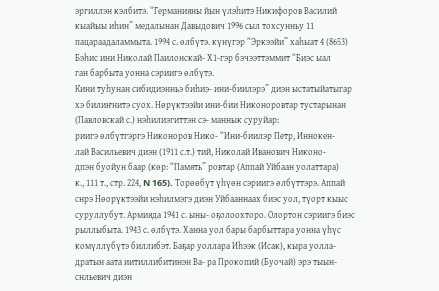эргиллэн кэлбитэ. “Германияны йын үлэһитэ Никифоров Василий
кыайыы иһин” медалынан Давыдович 1996 сыл тохсунньу 11
пацараадаламмыта. 1994 с. өлбүтэ. күнүгэр “Эркээйи” хаһыат 4 (8653)
Бэһис ини Николай Паилонскай- Х1-гэр бэчээттэммит “Биэс ыал
ган барбыта уонна сэриигэ өлбүтэ.
Кини туһунан сибидиэнньэ биһиэ- ини-биилэрэ” диэн ыстатыйатыгар
хэ билиҥнитэ суох. Нөрүктээйи ини-бии Никоноровтар тустарынан
(Павловскай с.) нэһилиэгиттэн сэ- маннык суруйар:
риигэ өлбүтгэргэ Никоноров Нико- “Ини-биилэр Петр, Иннокен-
лай Васильевич диэн (1911 с.т.) тий, Николай Иванович Никоно-
дпэн буойун баар (көр: “Память” ровтар (Аппай Уйбаан уолаттара)
к., 111 т., стр. 224, N 165). Торөөбүт үһүөн сэриигэ өлбүттэрэ. Аппай
снрэ Нөорүктээйи нэһилмэгэ диэн Уйбааннаах биэс уол, түорт кыыс
суруллубут. Армияда 1941 с. ыны- оҕолоохторо. Олортон сэриигэ биэс
рыллыбыта. 1943 с. өлбүтэ. Ханна уол бары барбыттара уонна үһүс
комүллүбүтэ биллибэт. Баҕар уоллара Иһээк (Исак), кыра уолла-
дратын аата иитиллибитинэн Ва- ра Прокопий (Буочай) эрэ тыын-
снльевич диэн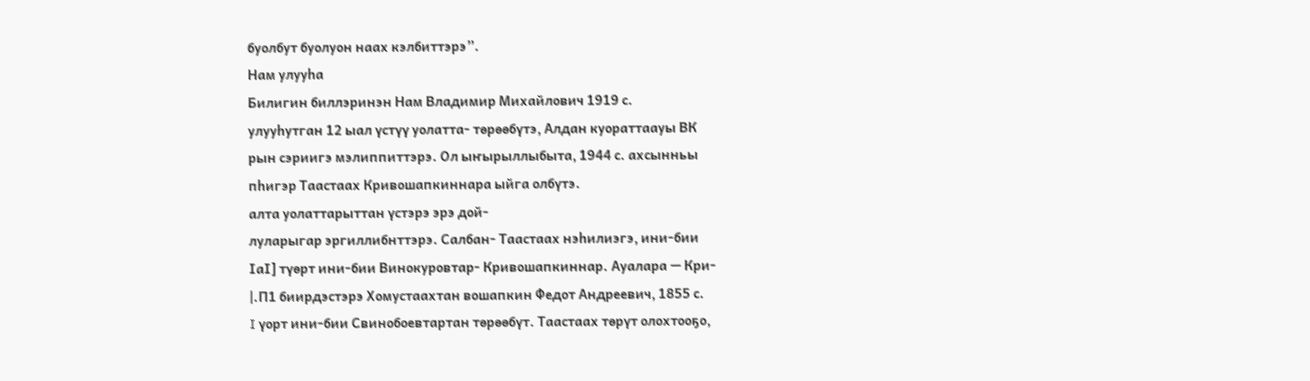буолбут буолуон наах кэлбиттэрэ”.
Нам улууһа
Билигин биллэринэн Нам Владимир Михайлович 1919 с.
улууһутган 12 ыал үстүү уолатта- төрөөбүтэ, Алдан куораттаауы ВК
рын сэриигэ мэлиппиттэрэ. Ол ыҥырыллыбыта, 1944 с. ахсынньы
пһигэр Таастаах Кривошапкиннара ыйга олбүтэ.
алта уолаттарыттан үстэрэ эрэ дой-
луларыгар эргиллибнттэрэ. Салбан- Таастаах нэһилиэгэ, ини-бии
IаI] түөрт ини-бии Винокуровтар- Кривошапкиннар. Ауалара — Кри-
|.П1 биирдэстэрэ Хомустаахтан вошапкин Федот Андреевич, 1855 с.
I үорт ини-бии Свинобоевтартан төрөөбүт. Таастаах төрүт олохтооҕо,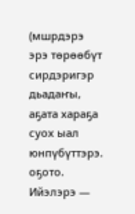(мшрдэрэ эрэ төрөөбүт сирдэригэр дьадаҥы, аҕата хараҕа суох ыал
юнпүбүттэрэ. оҕото. Ийэлэрэ —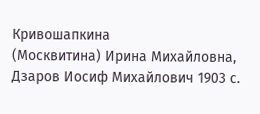Кривошапкина
(Москвитина) Ирина Михайловна,
Дзаров Иосиф Михайлович 1903 с.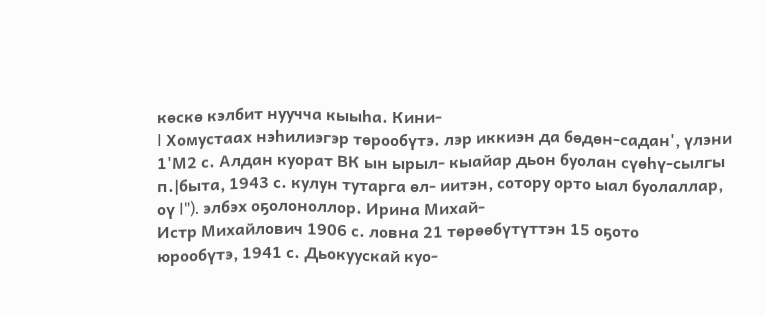көскө кэлбит нуучча кыыһа. Кини-
I Хомустаах нэһилиэгэр төрообүтэ. лэр иккиэн да бөдөн-садан', үлэни
1'М2 с. Алдан куорат ВК ын ырыл- кыайар дьон буолан сүөһү-сылгы
п.|быта, 1943 с. кулун тутарга өл- иитэн, сотору орто ыал буолаллар,
оү I"). элбэх оҕолоноллор. Ирина Михай-
Истр Михайлович 1906 с. ловна 21 төрөөбүтүттэн 15 оҕото
юрообүтэ, 1941 с. Дьокуускай куо-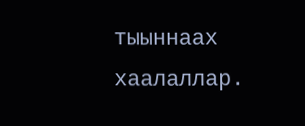тыыннаах хаалаллар.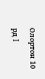Олортон 10
рд I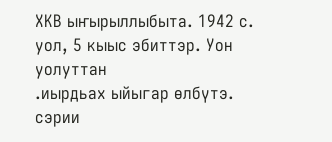ХКВ ыҥырыллыбыта. 1942 с. уол, 5 кыыс эбиттэр. Уон уолуттан
.иырдьах ыйыгар өлбүтэ. сэрии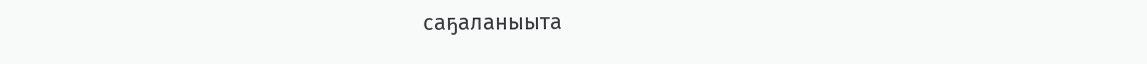саҕаланыыта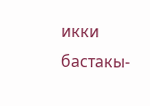икки бастакы-